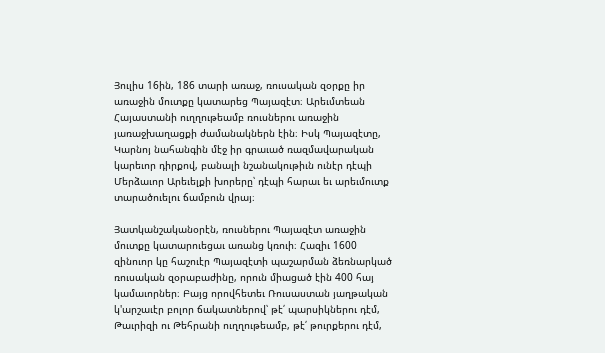Յուլիս 16ին, 186 տարի առաջ, ռուսական զօրքը իր առաջին մուտքը կատարեց Պայազէտ։ Արեւմտեան Հայաստանի ուղղութեամբ ռուսներու առաջին յառաջխաղացքի ժամանակներն էին։ Իսկ Պայազէտը, Կարնոյ նահանգին մէջ իր գրաւած ռազմավարական կարեւոր դիրքով, բանալի նշանակութիւն ունէր դէպի Մերձաւոր Արեւելքի խորերը՝ դէպի հարաւ եւ արեւմուտք տարածուելու ճամբուն վրայ։

Յատկանշականօրէն, ռուսներու Պայազէտ առաջին մուտքը կատարուեցաւ առանց կռուի։ Հազիւ 1600 զինուոր կը հաշուէր Պայազէտի պաշարման ձեռնարկած ռուսական զօրաբաժինը, որուն միացած էին 400 հայ կամաւորներ։ Բայց որովհետեւ Ռուսաստան յաղթական կ'արշաւէր բոլոր ճակատներով՝ թէ՛ պարսիկներու դէմ, Թաւրիզի ու Թեհրանի ուղղութեամբ, թէ՛ թուրքերու դէմ,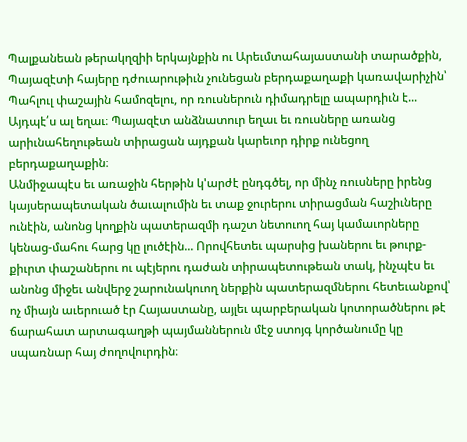Պալքանեան թերակղզիի երկայնքին ու Արեւմտահայաստանի տարածքին, Պայազէտի հայերը դժուարութիւն չունեցան բերդաքաղաքի կառավարիչին՝ Պահլուլ փաշային համոզելու, որ ռուսներուն դիմադրելը ապարդիւն է...
Այդպէ՛ս ալ եղաւ։ Պայազէտ անձնատուր եղաւ եւ ռուսները առանց արիւնահեղութեան տիրացան այդքան կարեւոր դիրք ունեցող բերդաքաղաքին։
Անմիջապէս եւ առաջին հերթին կ'արժէ ընդգծել, որ մինչ ռուսները իրենց կայսերապետական ծաւալումին եւ տաք ջուրերու տիրացման հաշիւները ունէին, անոնց կողքին պատերազմի դաշտ նետուող հայ կամաւորները կենաց-մահու հարց կը լուծէին... Որովհետեւ պարսից խաներու եւ թուրք-քիւրտ փաշաներու ու պէյերու դաժան տիրապետութեան տակ, ինչպէս եւ անոնց միջեւ անվերջ շարունակուող ներքին պատերազմներու հետեւանքով՝ ոչ միայն աւերուած էր Հայաստանը, այլեւ պարբերական կոտորածներու թէ ճարահատ արտագաղթի պայմաններուն մէջ ստոյգ կործանումը կը սպառնար հայ ժողովուրդին։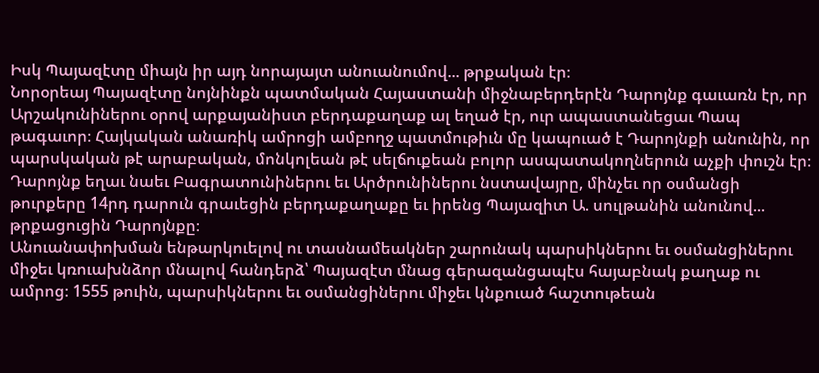Իսկ Պայազէտը միայն իր այդ նորայայտ անուանումով... թրքական էր։
Նորօրեայ Պայազէտը նոյնինքն պատմական Հայաստանի միջնաբերդերէն Դարոյնք գաւառն էր, որ Արշակունիներու օրով արքայանիստ բերդաքաղաք ալ եղած էր, ուր ապաստանեցաւ Պապ թագաւոր։ Հայկական անառիկ ամրոցի ամբողջ պատմութիւն մը կապուած է Դարոյնքի անունին, որ պարսկական թէ արաբական, մոնկոլեան թէ սելճուքեան բոլոր ասպատակողներուն աչքի փուշն էր։ Դարոյնք եղաւ նաեւ Բագրատունիներու եւ Արծրունիներու նստավայրը, մինչեւ որ օսմանցի թուրքերը 14րդ դարուն գրաւեցին բերդաքաղաքը եւ իրենց Պայազիտ Ա. սուլթանին անունով... թրքացուցին Դարոյնքը։
Անուանափոխման ենթարկուելով ու տասնամեակներ շարունակ պարսիկներու եւ օսմանցիներու միջեւ կռուախնձոր մնալով հանդերձ՝ Պայազէտ մնաց գերազանցապէս հայաբնակ քաղաք ու ամրոց։ 1555 թուին, պարսիկներու եւ օսմանցիներու միջեւ կնքուած հաշտութեան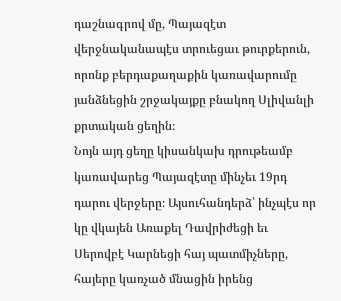դաշնագրով մը, Պայազէտ վերջնականապէս տրուեցաւ թուրքերուն, որոնք բերդաքաղաքին կառավարումը յանձնեցին շրջակայքը բնակող Սլիվանլի քրտական ցեղին։
Նոյն այդ ցեղը կիսանկախ դրութեամբ կառավարեց Պայազէտը մինչեւ 19րդ դարու վերջերը։ Այսուհանդերձ՝ ինչպէս որ կը վկայեն Առաքել Դավրիժեցի եւ Սերովբէ Կարնեցի հայ պատմիչները, հայերը կառչած մնացին իրենց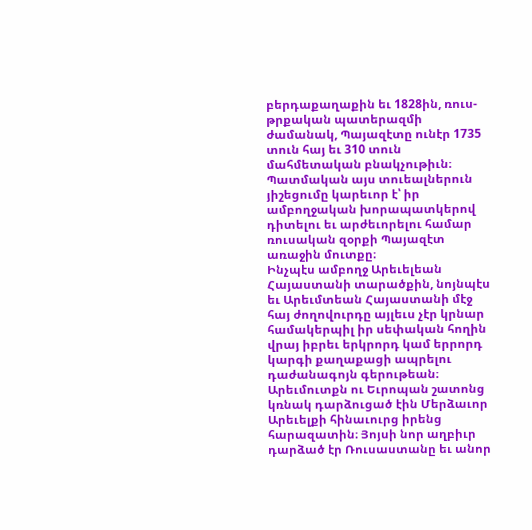բերդաքաղաքին եւ 1828ին, ռուս-թրքական պատերազմի ժամանակ, Պայազէտը ունէր 1735 տուն հայ եւ 310 տուն մահմետական բնակչութիւն։
Պատմական այս տուեալներուն յիշեցումը կարեւոր է՝ իր ամբողջական խորապատկերով դիտելու եւ արժեւորելու համար ռուսական զօրքի Պայազէտ առաջին մուտքը։
Ինչպէս ամբողջ Արեւելեան Հայաստանի տարածքին, նոյնպէս եւ Արեւմտեան Հայաստանի մէջ հայ ժողովուրդը այլեւս չէր կրնար համակերպիլ իր սեփական հողին վրայ իբրեւ երկրորդ կամ երրորդ կարգի քաղաքացի ապրելու դաժանագոյն գերութեան։ Արեւմուտքն ու Եւրոպան շատոնց կռնակ դարձուցած էին Մերձաւոր Արեւելքի հինաւուրց իրենց հարազատին։ Յոյսի նոր աղբիւր դարձած էր Ռուսաստանը եւ անոր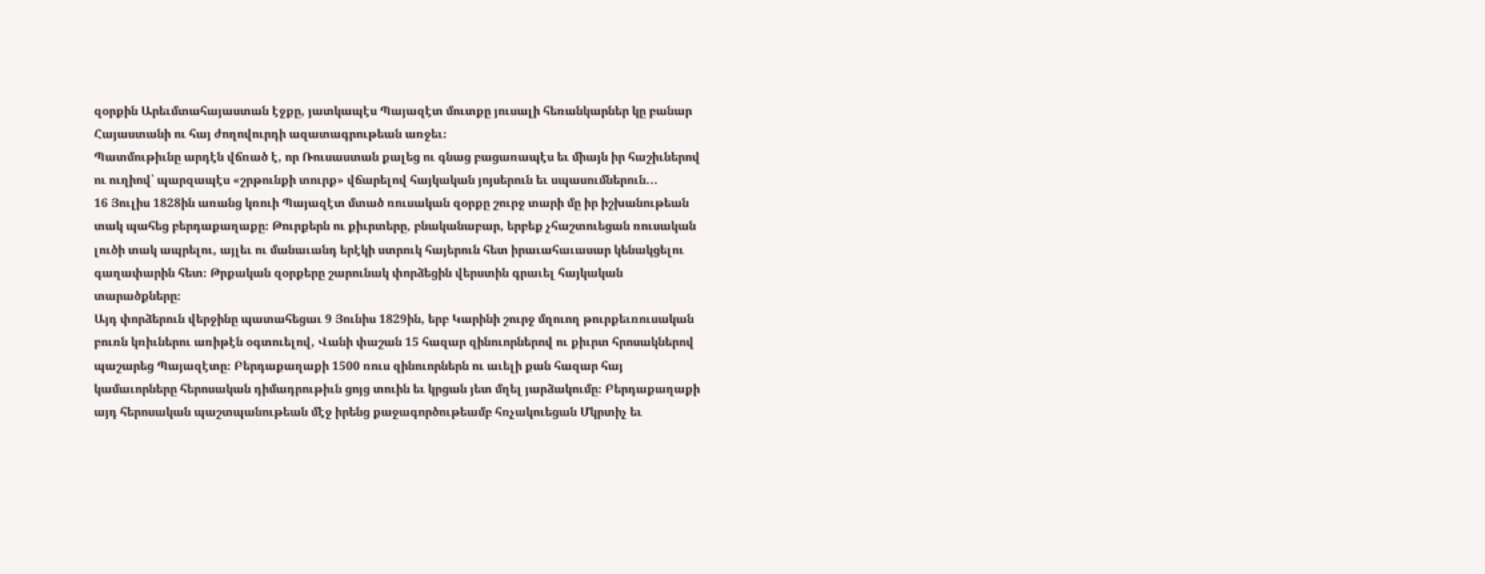զօրքին Արեւմտահայաստան էջքը, յատկապէս Պայազէտ մուտքը յուսալի հեռանկարներ կը բանար Հայաստանի ու հայ ժողովուրդի ազատագրութեան առջեւ։
Պատմութիւնը արդէն վճռած է, որ Ռուսաստան քալեց ու գնաց բացառապէս եւ միայն իր հաշիւներով ու ուղիով՝ պարզապէս «շրթունքի տուրք» վճարելով հայկական յոյսերուն եւ սպասումներուն...
16 Յուլիս 1828ին առանց կռուի Պայազէտ մտած ռուսական զօրքը շուրջ տարի մը իր իշխանութեան տակ պահեց բերդաքաղաքը։ Թուրքերն ու քիւրտերը, բնականաբար, երբեք չհաշտուեցան ռուսական լուծի տակ ապրելու, այլեւ ու մանաւանդ երէկի ստրուկ հայերուն հետ իրաւահաւասար կենակցելու գաղափարին հետ։ Թրքական զօրքերը շարունակ փորձեցին վերստին գրաւել հայկական տարածքները։
Այդ փորձերուն վերջինը պատահեցաւ 9 Յունիս 1829ին, երբ Կարինի շուրջ մղուող թուրքեւռուսական բուռն կռիւներու առիթէն օգտուելով, Վանի փաշան 15 հազար զինուորներով ու քիւրտ հրոսակներով պաշարեց Պայազէտը։ Բերդաքաղաքի 1500 ռուս զինուորներն ու աւելի քան հազար հայ կամաւորները հերոսական դիմադրութիւն ցոյց տուին եւ կրցան յետ մղել յարձակումը։ Բերդաքաղաքի այդ հերոսական պաշտպանութեան մէջ իրենց քաջագործութեամբ հռչակուեցան Մկրտիչ եւ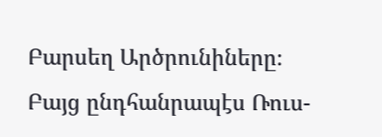Բարսեղ Արծրունիները։
Բայց ընդհանրապէս Ռուս-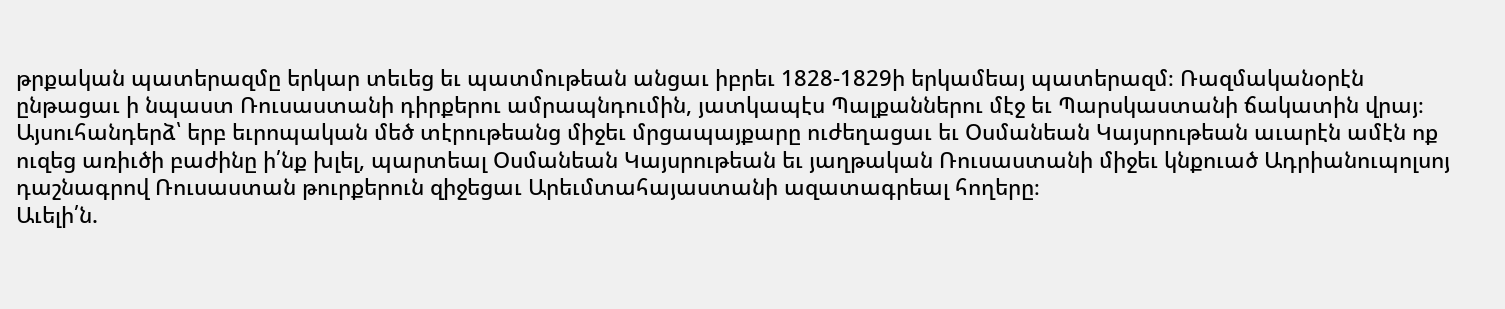թրքական պատերազմը երկար տեւեց եւ պատմութեան անցաւ իբրեւ 1828-1829ի երկամեայ պատերազմ։ Ռազմականօրէն ընթացաւ ի նպաստ Ռուսաստանի դիրքերու ամրապնդումին, յատկապէս Պալքաններու մէջ եւ Պարսկաստանի ճակատին վրայ։ Այսուհանդերձ՝ երբ եւրոպական մեծ տէրութեանց միջեւ մրցապայքարը ուժեղացաւ եւ Օսմանեան Կայսրութեան աւարէն ամէն ոք ուզեց առիւծի բաժինը ի՛նք խլել, պարտեալ Օսմանեան Կայսրութեան եւ յաղթական Ռուսաստանի միջեւ կնքուած Ադրիանուպոլսոյ դաշնագրով Ռուսաստան թուրքերուն զիջեցաւ Արեւմտահայաստանի ազատագրեալ հողերը։
Աւելի՛ն.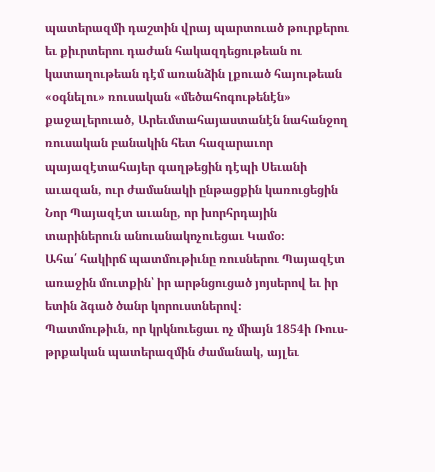պատերազմի դաշտին վրայ պարտուած թուրքերու եւ քիւրտերու դաժան հակազդեցութեան ու կատաղութեան դէմ առանձին լքուած հայութեան «օգնելու» ռուսական «մեծահոգութենէն» քաջալերուած, Արեւմտահայաստանէն նահանջող ռուսական բանակին հետ հազարաւոր պայազէտահայեր գաղթեցին դէպի Սեւանի աւազան, ուր ժամանակի ընթացքին կառուցեցին Նոր Պայազէտ աւանը, որ խորհրդային տարիներուն անուանակոչուեցաւ Կամօ։
Ահա՛ հակիրճ պատմութիւնը ռուսներու Պայազէտ առաջին մուտքին՝ իր արթնցուցած յոյսերով եւ իր ետին ձգած ծանր կորուստներով։
Պատմութիւն, որ կրկնուեցաւ ոչ միայն 1854ի Ռուս-թրքական պատերազմին ժամանակ, այլեւ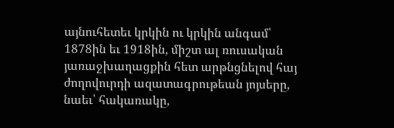այնուհետեւ կրկին ու կրկին անգամ՝ 1878ին եւ 1918ին, միշտ ալ ռուսական յառաջխաղացքին հետ արթնցնելով հայ ժողովուրդի ազատագրութեան յոյսերը, նաեւ՝ հակառակը,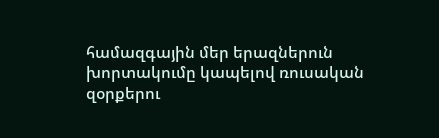համազգային մեր երազներուն խորտակումը կապելով ռուսական զօրքերու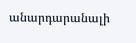անարդարանալի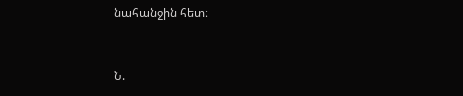նահանջին հետ։


Ն.